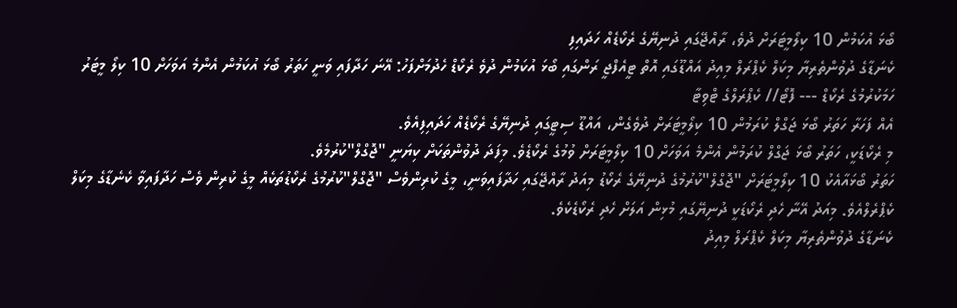ބޯޅަ އުކަމުން 10 ކިލޯމީޓަރަށް ދުވެ، ރާއްޖޭގައި ދުނިޔޭގެ ރެކޯޑެއް ހަދައިފި
ކެނަޑާގެ ދުވުންތެރިޔާ މިކަލް ކެޕްރަލް މިއިދު އައްޑޫގައި އޮތް ޓީއެފްޖީ ރަންގައި ބޯޅަ އުކަމުން ދުވެ ރެކޯޑް ހެދުމަށްފަހު: އޭނަ ހަދާފައި ވަނީ ހަތަރު ބޯޅަ އުކަމުން އެންމެ އަވަހަށް 10 ކިލޯ މީޓަރު ހަމަކުރުމުގެ ރެކޯޑް --- ފޮޓޯ// ކެޕްރަލްގެ ޓްވިޓާ
އެއް ފަހަރާ ހަތަރު ބޯޅަ ޖަގްލް ކުރަމުން 10 ކިލޯމީޓަރަށް ދުވެގެން، އައްޑޫ ސިޓީގައި ދުނިޔޭގެ ރެކޯޑެއް ހަދައިފިއެވެ.
މި ރެކޯޑަކީ، ހަތަރު ބޯޅަ ޖަގްލް ކުރަމުން އެންމެ އަވަހަށް 10 ކިލޯމީޓަރަށް ވުމުގެ ރެކޯޑެވެ. މިފަދަ ދުވުންތަކަށް ކިޔަނީ "ޖޮގްލް"ކުރުމެވެ.
ހަތަރު ބޯޅައާއެކު 10 ކިލޯމީޓަރަށް "ޖޮގްލް"ކުރުމުގެ ދުނިޔޭގެ ރެކޯޑު މިއަދު ރާއްޖޭގައި ހަދާފައިވަނީ، މީގެ ކުރިންވެސް "ޖޮގްލް"ކުރުމުގެ ރެކޯޑުތަކެއް މީގެ ކުރިން ވެސް ހަދާފައިވާ ކެނެޑާގެ މިކަލް ކެޕްރެލްއެވެ. މިއަދު އޭނާ ހެދި ރެކޯޑަކީ ދުނިޔޭގައި މުޅިން އަލަށް ހެދި ރެކޯޑެކެވެ.
ކެނަޑާގެ ދުވުންތެރިޔާ މިކަލް ކެޕްރަލް މިއިދު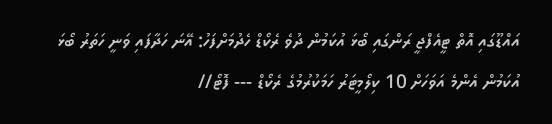އައްޑޫގައި އޮތް ޓީއެފްޖީ ރަންގައި ބޯޅަ އުކަމުން ދުވެ ރެކޯޑް ހެދުމަށްފަހު: އޭނަ ހަދާފައި ވަނީ ހަތަރު ބޯޅަ އުކަމުން އެންމެ އަވަހަށް 10 ކިލޯމީޓަރު ހަމަކުރުމުގެ ރެކޯޑް --- ފޮޓޯ//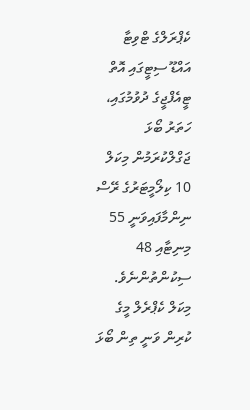ކެޕްރަލްގެ ޓްވިޓާ
އައްޑޫ ސިޓީގައި އޮތް ޓީއެފްޖީގެ ދުވުމުގައި، ހަތަރު ބޯޅަ ޖަގްލްކުރަމުން މިކަލް 10 ކިލޯމީޓަރުގެ ރޭސް ނިންމާފައިވަނީ 55 މިނިޓާއި 48 ސިކުންތުންނެވެ.
މިކަލް ކެޕްރެލް މީގެ ކުރިން ވަނީ ތިން ބޯޅަ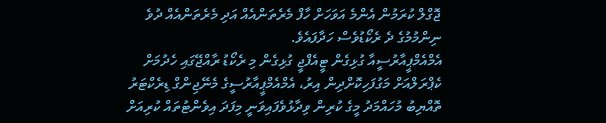ޖޮގްލް ކުރަމުން އެންމެ އަވަހަށް ހާފް މެރެތަންއެއް އަދި މެރެތަންއެއް ދުވެ ނިންމުމުގެ ދެ ރެކޯޑުވެސް ހަދާފައެވެ.
އެމްއެމްޕީއާރުސީއާ ގުޅިގެން ޓީއެފްޖީ ގުޅިގެން މި ރެކޯޑު ރާއްޖޭގައި ހެދުމަށް ކެޕްރަލްއަށް މަގުފަހިކޮށްދިން އިރު، އެމްއެމްޕީއާރުސީގެ މެނޭޖިންގް ޑިރެކްޓަރު ތޮއްޔިބު މުހައްމަދު މީގެ ކުރިން ވިދާޅުވެފައިވަނީ މިފަދަ އިވެންޓުތައް ކުރިއަށް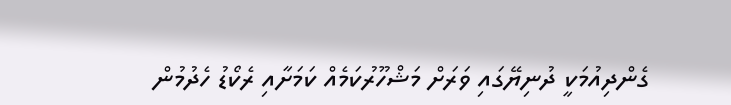ގެންދިއުމަކީ ދުނިޔޭގައި ވަރަށް މަޝްހޫރުކަމެއް ކަމަށާއި ރެކޯޑު ހެދުމުން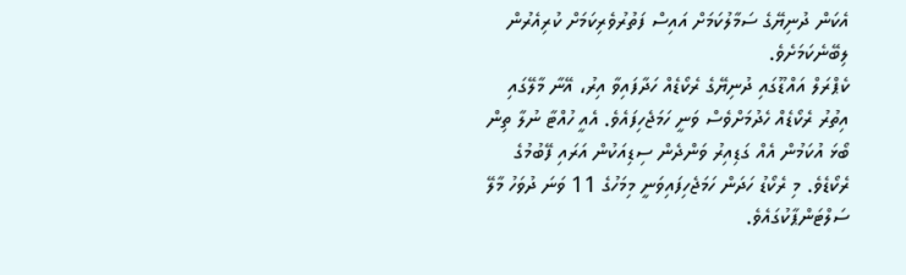އެކަން ދުނިޔޭގެ ސަމާލުކަމަށް އައިސް ފަތުރުވެރިކަމަށް ކުރިއެރުން ލިބޭނެކަމަށެވެ.
ކެޕްރަލް އައްޑޫގައި ދުނިޔޭގެ ރެކޯޑެއް ހަދާފައިވާ އިރު، އޭނާ މާލޭގައި އިތުރު ރެކޯޑެއް ހެދުމަށްވެސް ވަނީ ހަމަޖެހިފައެވެ. އެއީ ހުއްޓާ ނުލާ ތިން ބޯޅަ އުކަމުން އެއް ގަޑިއިރު ވަންދެން ސިޑިއަކުން އަރައި ފޭބުމުގެ ރެކޯޑެވެ. މި ރެކޯޑު ހަދަން ހަމަޖެހިފައިވަނީ މިމަހުގެ 11 ވަނަ ދުވަހު މާލޭ ސަލްޓަންޕާކުގައެވެ.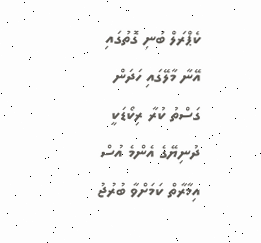ކެޕްރަލް ބުނި ގޮތުގައި އޭނާ މާލޭގައި ހަދަން ގަސްތު ކުރާ ރިކޯޑަކީ ދުނިޔޭގެ އެންމެ އުސް އިމާރާތް ކަމަށްވާ ބުރުޖު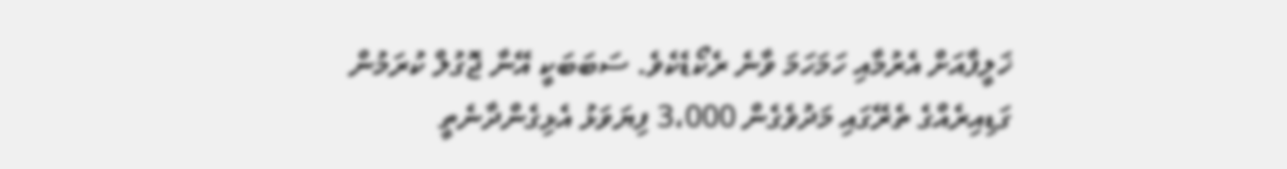ޚަލީފާއަށް އެރުމާއި ހަމަހަމަ ވާނެ ރެކޯޑެކެވެ. ސަބަބަކީ އޭނާ ޖޮގުލް ކުރަމުން ގަޑިއިރެއްގެ ތެރޭގައި މަދުވެގެން 3،000 ފިޔަވަޅު އެޅިގެންދާނެތީ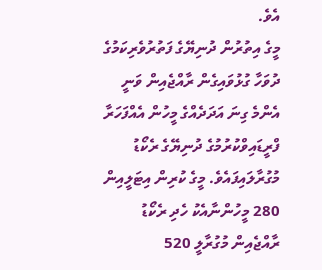އެވެ.
މީގެ އިތުރުން ދުނިޔޭގެ ފަތުރުވެރިކަމުގެ ދުވަހާ ގުޅުވައިގެން ރާއްޖެއިން ވަނީ އެންމެ ގިނަ އަދަދެއްގެ މީހުން އެއްފަހަރާ ފްރީޑައިވްކުރުމުގެ ދުނިޔޭގެ ރެކޯޑު މުގުރާލައިފައެވެ. މީގެ ކުރިން އިޓަލީއިން 280 މީހުންނާއެކު ހެދި ރެކޯޑު ރާއްޖެއިން މުގުރާލީ 520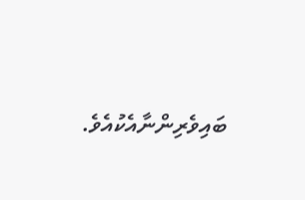ބައިވެރިންނާއެކުއެވެ.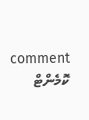comment ކޮމެންޓް